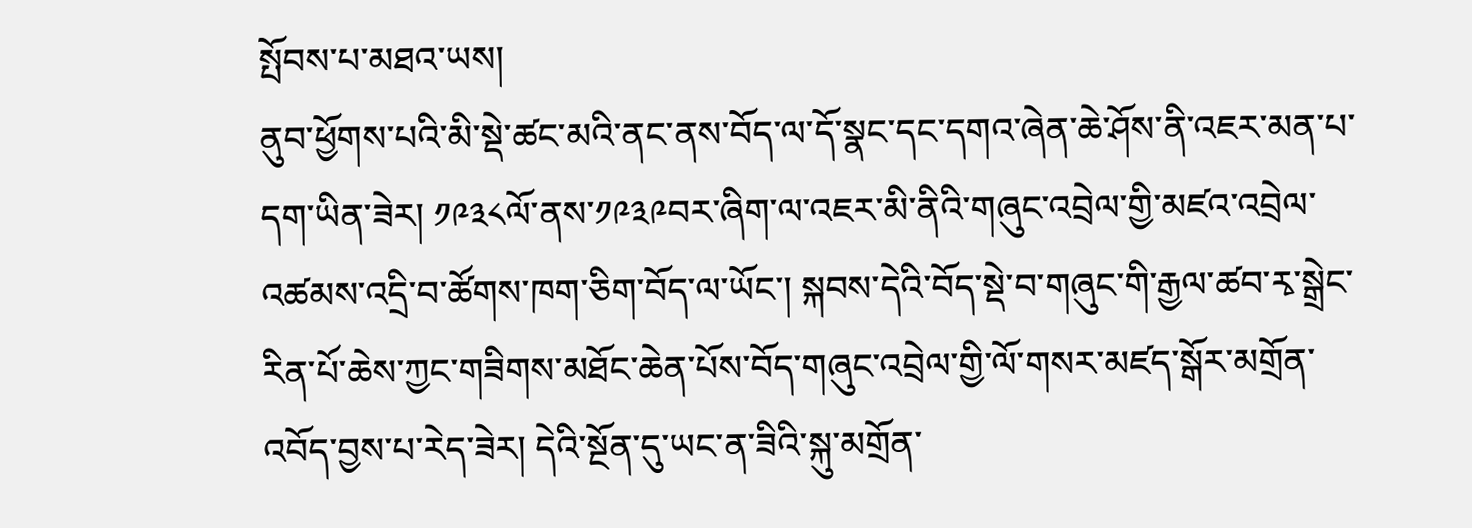སྤོབས་པ་མཐའ་ཡས།
ནུབ་ཕྱོགས་པའི་མི་སྡེ་ཚང་མའི་ནང་ནས་བོད་ལ་དོ་སྣང་དང་དགའ་ཞེན་ཆེ་ཤོས་ནི་འཇར་མན་པ་དག་ཡིན་ཟེར། ༡༩༣༨ལོ་ནས་༡༩༣༩བར་ཞིག་ལ་འཇར་མི་ནིའི་གཞུང་འབྲེལ་གྱི་མཛའ་འབྲེལ་འཚམས་འདྲི་བ་ཚོགས་ཁག་ཅིག་བོད་ལ་ཡོང་། སྐབས་དེའི་བོད་སྡེ་བ་གཞུང་གི་རྒྱལ་ཚབ་རྭ་སྒྲེང་རིན་པོ་ཆེས་ཀྱང་གཟིགས་མཐོང་ཆེན་པོས་བོད་གཞུང་འབྲེལ་གྱི་ལོ་གསར་མཛད་སྒོར་མགྲོན་འབོད་བྱས་པ་རེད་ཟེར། དེའི་སྔོན་དུ་ཡང་ན་ཟིའི་སྐུ་མགྲོན་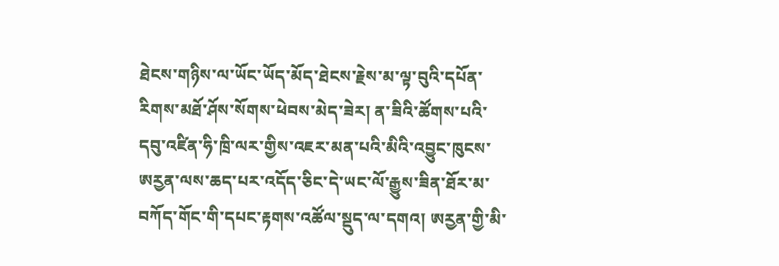ཐེངས་གཉིས་ལ་ཡོང་ཡོད་མོད་ཐེངས་རྗེས་མ་ལྟ་བུའི་དཔོན་རིགས་མཐོ་ཤོས་སོགས་ཕེབས་མེད་ཟེར། ན་ཟིའི་ཚོགས་པའི་དབུ་འཛིན་ཧི་ཁྲི་ལར་གྱིས་འཇར་མན་པའི་མིའི་འབྱུང་ཁུངས་ཨརྱན་ལས་ཆད་པར་འདོད་ཅིང་དེ་ཡང་ལོ་རྒྱུས་ཟིན་ཐོར་མ་བཀོད་གོང་གི་དཔང་རྟགས་འཚོལ་སྡུད་ལ་དགའ། ཨརྱན་གྱི་མི་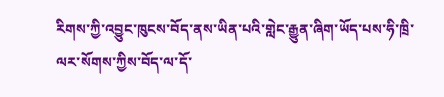རིགས་ཀྱི་འབྱུང་ཁུངས་བོད་ནས་ཡིན་པའི་གླེང་རྒྱུན་ཞིག་ཡོད་པས་ཧི་ཁྲི་ལར་སོགས་ཀྱིས་བོད་ལ་དོ་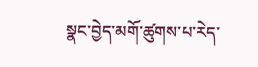སྣང་བྱེད་མགོ་ཚུགས་པ་རེད་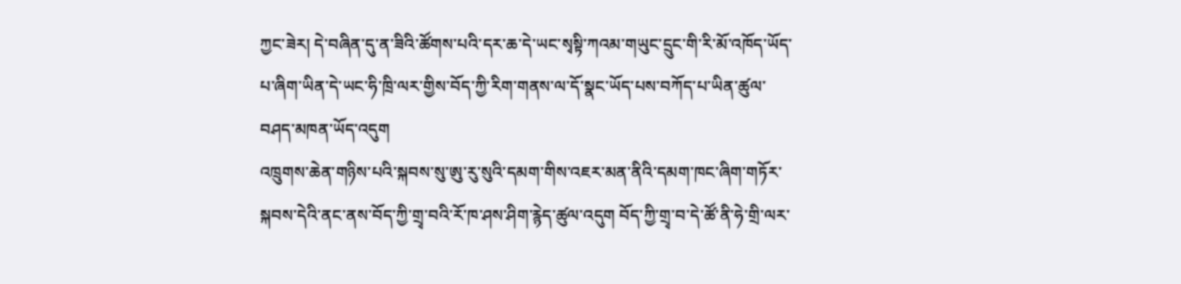ཀྱང་ཟེར། དེ་བཞིན་དུ་ན་ཟིའི་ཚོགས་པའི་དར་ཆ་དེ་ཡང་སྭསྟི་ཀའམ་གཡུང་དྲུང་གི་རི་མོ་འཁོད་ཡོད་པ་ཞིག་ཡིན་དེ་ཡང་ཧི་ཁྲི་ལར་གྱིས་བོད་ཀྱི་རིག་གནས་ལ་དོ་སྣང་ཡོད་པས་བཀོད་པ་ཡིན་ཚུལ་བཤད་མཁན་ཡོད་འདུག
འཁྲུགས་ཆེན་གཉིས་པའི་སྐབས་སུ་ཨུ་རུ་སུའི་དམག་གིས་འཇར་མན་ནིའི་དམག་ཁང་ཞིག་གཏོར་སྐབས་དེའི་ནང་ནས་བོད་ཀྱི་གྲྭ་བའི་རོ་ཁ་ཤས་ཤིག་རྙེད་ཚུལ་འདུག བོད་ཀྱི་གྲྭ་བ་དེ་ཚོ་ནི་ཧེ་གྲི་ལར་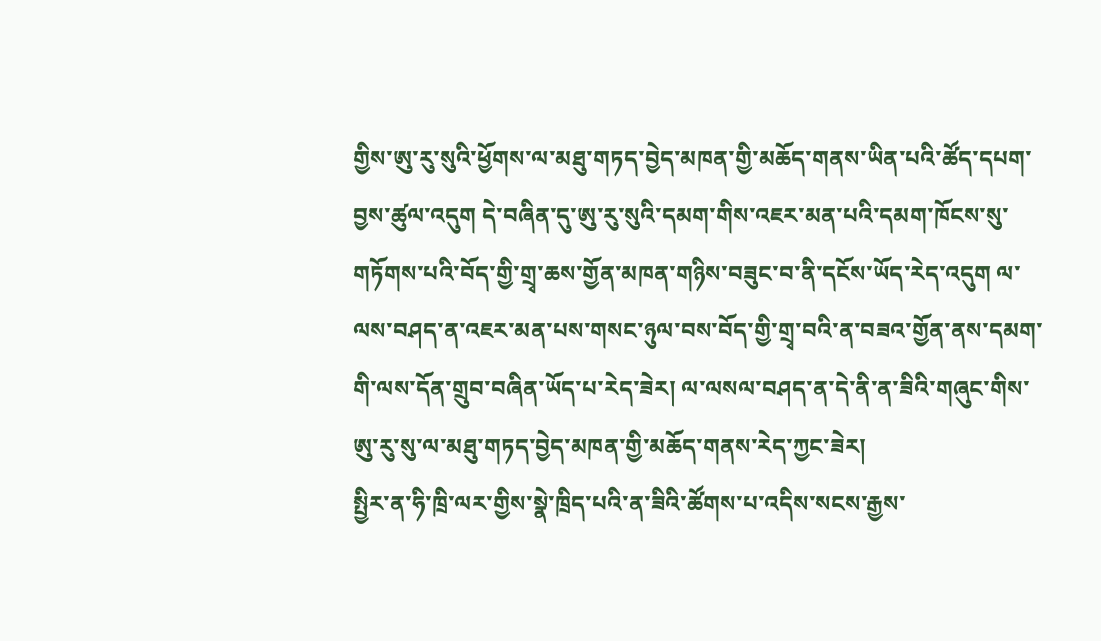གྱིས་ཨུ་རུ་སུའི་ཕྱོགས་ལ་མཐུ་གཏད་བྱེད་མཁན་གྱི་མཆོད་གནས་ཡིན་པའི་ཚོད་དཔག་བྱས་ཚུལ་འདུག དེ་བཞིན་དུ་ཨུ་རུ་སུའི་དམག་གིས་འཇར་མན་པའི་དམག་ཁོངས་སུ་གཏོགས་པའི་བོད་གྱི་གྲྭ་ཆས་གྱོན་མཁན་གཉིས་བཟུང་བ་ནི་དངོས་ཡོད་རེད་འདུག ལ་ལས་བཤད་ན་འཇར་མན་པས་གསང་ཉུལ་བས་བོད་གྱི་གྲྭ་བའི་ན་བཟའ་གྱོན་ནས་དམག་གི་ལས་དོན་གྲུབ་བཞིན་ཡོད་པ་རེད་ཟེར། ལ་ལསལ་བཤད་ན་དེ་ནི་ན་ཟིའི་གཞུང་གིས་ཨུ་རུ་སུ་ལ་མཐུ་གཏད་བྱེད་མཁན་གྱི་མཆོད་གནས་རེད་ཀྱང་ཟེར།
སྤྱིར་ན་ཧི་ཁྲི་ལར་གྱིས་སྣེ་ཁྲིད་པའི་ན་ཟིའི་ཚོགས་པ་འདིས་སངས་རྒྱས་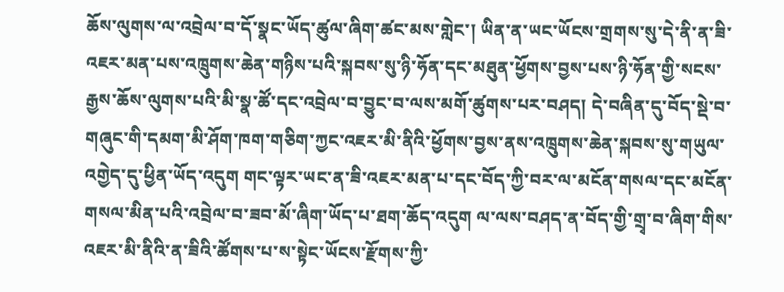ཆོས་ལུགས་ལ་འབྲེལ་བ་དོ་སྣང་ཡོད་ཚུལ་ཞིག་ཚང་མས་གླེང་། ཡིན་ན་ཡང་ཡོངས་གྲགས་སུ་དེ་ནི་ན་ཟི་འཇར་མན་པས་འཁྲུགས་ཆེན་གཉིས་པའི་སྐབས་སུ་ཉི་ཧོན་དང་མཐུན་ཕྱོགས་བྱས་པས་ཉི་ཧོན་གྱི་སངས་རྒྱས་ཆོས་ལུགས་པའི་མི་སྣ་ཚོ་དང་འབྲེལ་བ་བྱུང་བ་ལས་མགོ་ཚུགས་པར་བཤད། དེ་བཞིན་དུ་བོད་སྡེ་བ་གཞུང་གི་དམག་མི་ཤོག་ཁག་གཅིག་ཀྱང་འཇར་མི་ནིའི་ཕྱོགས་བྱས་ནས་འཁྲུགས་ཆེན་སྐབས་སུ་གཡུལ་འགྱེད་དུ་ཕྱིན་ཡོད་འདུག གང་ལྟར་ཡང་ན་ཟི་འཇར་མན་པ་དང་བོད་ཀྱི་བར་ལ་མངོན་གསལ་དང་མངོན་གསལ་མིན་པའི་འབྲེལ་བ་ཟབ་མོ་ཞིག་ཡོད་པ་ཐག་ཆོད་འདུག ལ་ལས་བཤད་ན་བོད་གྱི་གྲྭ་བ་ཞིག་གིས་འཇར་མི་ནིའི་ན་ཟིའི་ཚོགས་པ་ས་སྟེང་ཡོངས་རྫོགས་ཀྱི་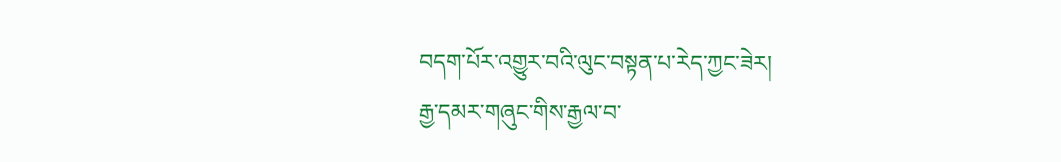བདག་པོར་འགྱུར་བའི་ལུང་བསྟན་པ་རེད་ཀྱང་ཟེར།
རྒྱ་དམར་གཞུང་གིས་རྒྱལ་བ་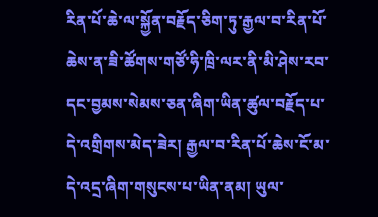རིན་པོ་ཆེ་ལ་སྐྱོན་བརྗོད་ཅིག་ཏུ་རྒྱལ་བ་རིན་པོ་ཆེས་ན་ཟི་ཚོགས་གཙོ་ཧི་ཁྲི་ལར་ནི་མི་ཤེས་རབ་དང་བྱམས་སེམས་ཅན་ཞིག་ཡིན་ཚུལ་བརྗོད་པ་དེ་འགྲིགས་མེད་ཟེར། རྒྱལ་བ་རིན་པོ་ཆེས་ངོ་མ་དེ་འདྲ་ཞིག་གསུངས་པ་ཡིན་ནམ། ཡུལ་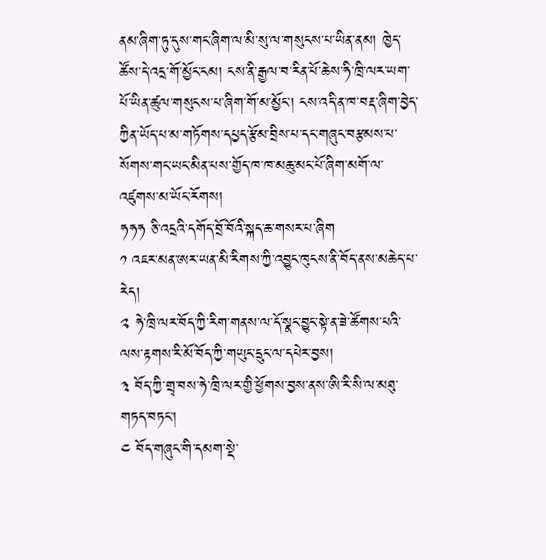ནམ་ཞིག་ཏུ་དུས་གང་ཞིག་ལ་མི་སུ་ལ་གསུངས་པ་ཡིན་ནམ། ཁྱེད་ཚོས་དེ་འདྲ་གོ་མྱོང་ངམ། ངས་ནི་རྒྱལ་བ་རིན་པོ་ཆེས་ཧི་ཁྲི་ལར་ཡག་པོ་ཡིན་ཚུལ་གསུངས་པ་ཞིག་གོ་མ་མྱོང་། ངས་འདི་ན་ཁ་བརྡ་ཞིག་བྱེད་ཀྱིན་ཡོད་པ་མ་གཏོགས་དཔྱད་རྩོམ་བྲིས་པ་དང་གཞུང་བརྩམས་པ་སོགས་གང་ཡང་མིན་པས་གྱོད་ཁ་ཁ་མཆུ་མང་པོ་ཞིག་མགོ་ལ་འཛུགས་མ་ཡོང་རོགས།
ཧཧཧ ཅི་འདྲའི་དགོད་བྲོ་བོའི་སྐད་ཆ་གསར་པ་ཞིག
༡ འཇར་མན་ཨར་ཡན་མི་རིགས་ཀྱི་འབྱུང་ཁུངས་ནི་བོད་ནས་མཆེད་པ་རེད།
༢ ཧེ་ཁྲི་ལར་བོད་ཀྱི་རིག་གནས་ལ་དོ་སྣང་བྱུང་སྟེ་ན་ཟེ་ཚོགས་པའི་ལས་རྟགས་རི་མོ་བོད་ཀྱི་གཡུང་དྲུང་ལ་དཔེར་བྱས།
༣ བོད་ཀྱི་གྲྭ་བས་ཧེ་ཁྲི་ལར་གྱི་ཕྱོགས་བྱས་ནས་ཨི་རི་སི་ལ་མཐུ་གཏད་བཏང་།
༤ བོད་གཞུང་གི་དམག་སྡེ་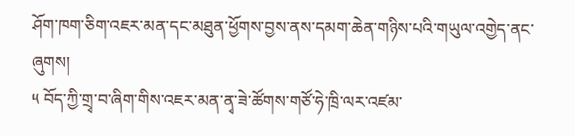ཤོག་ཁག་ཅིག་འཇར་མན་དང་མཐུན་ཕྱོགས་བྱས་ནས་དམག་ཆེན་གཉིས་པའི་གཡུལ་འགྱེད་ནང་ཞུགས།
༥ བོད་ཀྱི་གྲྭ་བ་ཞིག་གིས་འཇར་མན་ནྭ་ཟེ་ཚོགས་གཙོ་ཧེ་ཁྲི་ལར་འཛམ་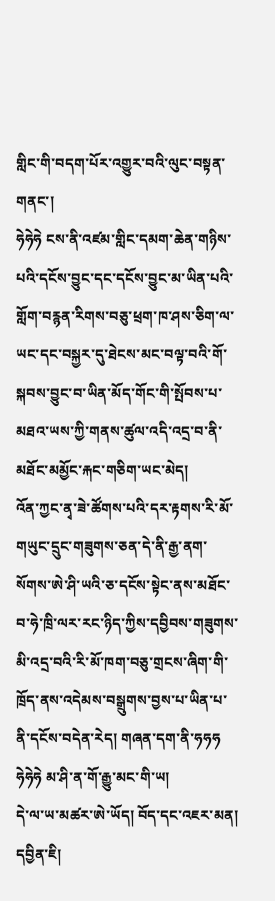གླིང་གི་བདག་པོར་འགྱུར་བའི་ལུང་བསྟན་གནང་།
ཧེཧེཧེ ངས་ནི་འཛམ་གླིང་དམག་ཆེན་གཉིས་པའི་དངོས་བྱུང་དང་དངོས་བྱུང་མ་ཡིན་པའི་གློག་བརྙན་རིགས་བཅུ་ཕྲག་ཁ་ཤས་ཅིག་ལ་ཡང་དང་བསྐྱར་དུ་ཐེངས་མང་བལྟ་བའི་གོ་སྐབས་བྱུང་བ་ཡིན་མོད་གོང་གི་སྤོབས་པ་མཐའ་ཡས་ཀྱི་གནས་ཚུལ་འདི་འདྲ་བ་ནི་མཐོང་མམྱོང་རྐང་གཅིག་ཡང་མེད།
འོན་ཀྱང་ནྭ་ཟེ་ཚོགས་པའི་དར་རྟགས་རི་མོ་གཡུང་དྲུང་གཟུགས་ཅན་དེ་ནི་རྒྱ་ནག་སོགས་ཨེ་ཤི་ཡའི་ཅ་དངོས་སྟེང་ནས་མཐོང་བ་ཧེ་ཁྲི་ལར་རང་ཉིད་ཀྱིས་དབྱིབས་གཟུགས་མི་འདྲ་བའི་རི་མོ་ཁག་བཅུ་གྲངས་ཞིག་གི་ཁྲོད་ནས་འདེམས་བསྒྲུགས་བྱས་པ་ཡིན་པ་ནི་དངོས་བདེན་རེད། གཞན་དག་ནི་ཧཧཧ ཧེཧེཧེ མ་ཤི་ན་གོ་རྒྱུ་མང་གི་ཡ།
དེ་ལ་ཡ་མཚར་ཨེ་ཡོད། བོད་དང་འཇར་མན། དབྱིན་ཇི།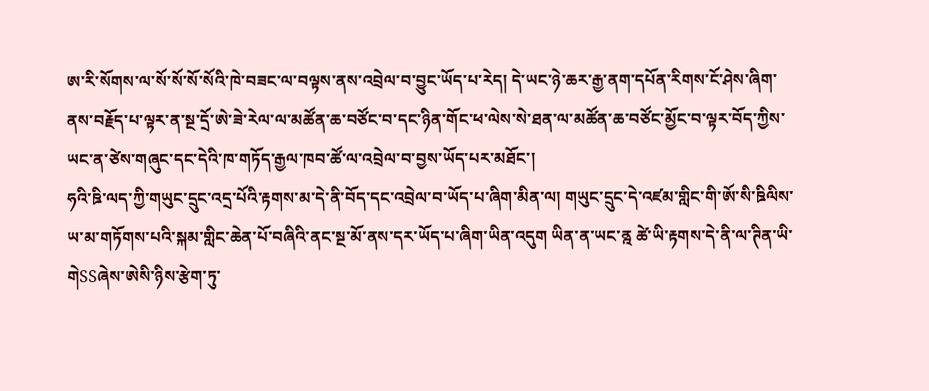ཨ་རི་སོགས་ལ་སོ་སོ་སོ་སོའི་ཁེ་བཟང་ལ་བལྟས་ནས་འབྲེལ་བ་བྱུང་ཡོད་པ་རེད། དེ་ཡང་ཉེ་ཆར་རྒྱ་ནག་དཔོན་རིགས་ངོ་ཤེས་ཞིག་ནས་བརྗོད་པ་ལྟར་ན་སྔ་དྲོ་ཨེ་ཟེ་རེལ་ལ་མཚོན་ཆ་བཙོང་བ་དང་ཉིན་གོང་ཕ་ལེས་སེ་ཐན་ལ་མཚོན་ཆ་བཙོང་མྱོང་བ་ལྟར་བོད་ཀྱིས་ཡང་ན་ཙེས་གཞུང་དང་དེའི་ཁ་གཏོད་རྒྱལ་ཁབ་ཚོ་ལ་འབྲེལ་བ་བྱས་ཡོད་པར་མཐོང་།
ཧའི་ཋི་ལད་ཀྱི་གཡུང་དྲུང་འདྲ་པོའི་རྟགས་མ་དེ་ནི་བོད་དང་འབྲེལ་བ་ཡོད་པ་ཞིག་མིན་ལ། གཡུང་དྲུང་དེ་འཛམ་གླིང་གི་ཨོ་སི་ཋིལིས་ཡ་མ་གཏོགས་པའི་སྐམ་གླིང་ཆེན་པོ་བཞིའི་ནང་སྔ་མོ་ནས་དར་ཡོད་པ་ཞིག་ཡིན་འདུག ཡིན་ན་ཡང་ནྰ ཚེ་ཡི་རྟགས་དེ་ནི་ལ་ཊིན་ཡི་གེSSཞེས་ཨེསི་ཉིས་རྩེག་ཏུ་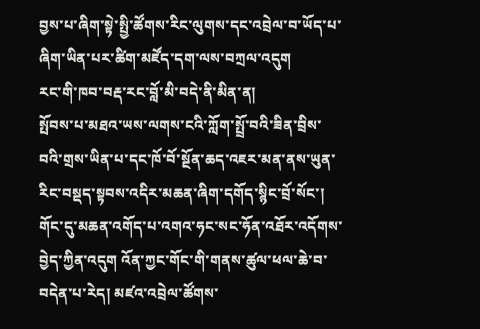བྱས་པ་ཞིག་སྟེ་སྤྱི་ཚོགས་རིང་ལུགས་དང་འབྲེལ་བ་ཡོད་པ་ཞིག་ཡིན་པར་ཚིག་མཛོད་དག་ལས་བཀྲལ་འདུག
རང་གི་ཁབ་བརྡ་རང་བློ་མི་བདེ་ནི་མིན་ན།
སྤོབས་པ་མཐའ་ཡས་ལགས་ངའི་ཀློག་སྤྲོ་བའི་ཟིན་བྲིས་བའི་གྲས་ཡིན་པ་དང་ཁོ་བོ་སྔོན་ཆད་འཇར་མན་ནས་ཡུན་རིང་བསྡད་སྟབས་འདིར་མཆན་ཞིག་དགོད་སྙིང་བྲོ་སོང་། གོང་དུ་མཆན་འགོད་པ་འགའ་ཧང་སང་ཧོན་འཐོར་འདོགས་བྱེད་ཀྱིན་འདུག འོན་ཀྱང་གོང་གི་གནས་ཚུལ་ཕལ་ཆེ་བ་བདེན་པ་རེད། མཛའ་འབྲེལ་ཚོགས་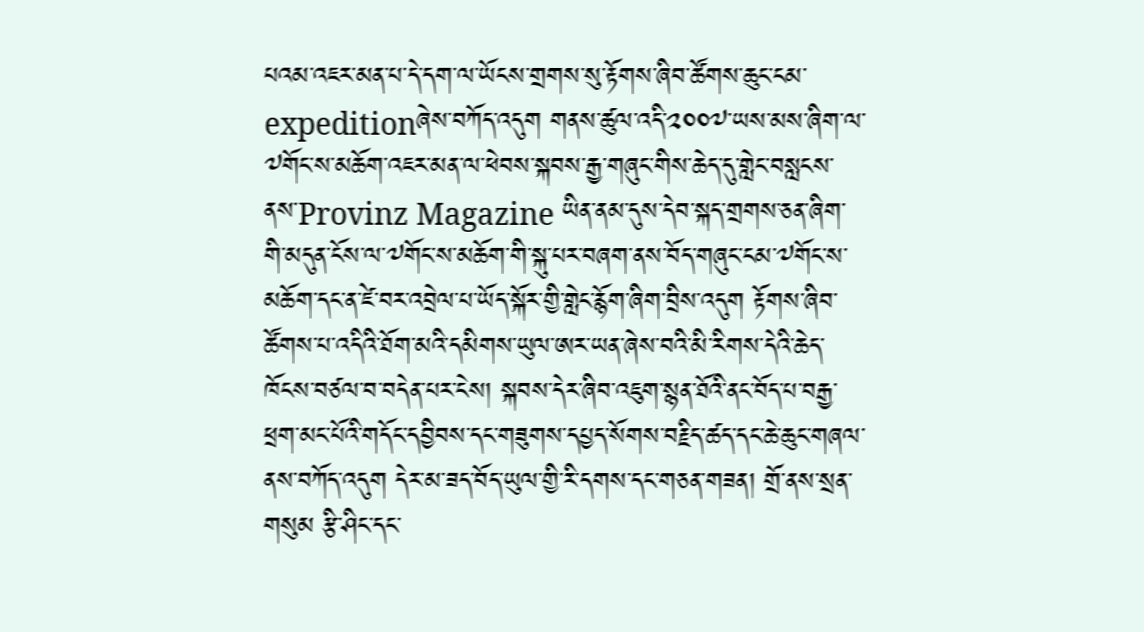པའམ་འཇར་མན་པ་དེ་དག་ལ་ཡོངས་གྲགས་སུ་རྟོགས་ཞིབ་ཚོགས་ཆུང་ངམ་expeditionཞེས་བཀོད་འདུག གནས་ཚུལ་འདི་༢༠༠༧་ཡས་མས་ཞིག་ལ་༧གོང་ས་མཆོག་འཇར་མན་ལ་ཕེབས་སྐབས་རྒྱ་གཞུང་གིས་ཆེད་དུ་གླེང་བསླངས་ནས་Provinz Magazine ཡིན་ནམ་དུས་དེབ་སྐད་གྲགས་ཅན་ཞིག་གི་མདུན་ངོས་ལ་༧གོང་ས་མཆོག་གི་སྐུ་པར་བཞག་ནས་བོད་གཞུང་ངམ་༧གོང་ས་མཆོག་དང་ན་ཛེ་བར་འབྲེལ་པ་ཡོད་སྐོར་གྱི་གླེང་རྙོག་ཞིག་བྲིས་འདུག རྟོགས་ཞིབ་ཚོགས་པ་འདིའི་ཐོག་མའི་དམིགས་ཡུལ་ཨར་ཡན་ཞེས་བའི་མི་རིགས་དེའི་ཆེད་ཁོངས་བཙལ་བ་བདེན་པར་ངེས། སྐབས་དེར་ཞིབ་འཇུག་སྙན་ཐོའི་ནང་བོད་པ་བརྒྱ་ཕྲག་མང་པོའི་གདོང་དབྱིབས་དང་གཟུགས་དཔྱད་སོགས་བརྗིད་ཚད་དང་ཆེ་ཆུང་གཞལ་ནས་བཀོད་འདུག དེར་མ་ཟད་བོད་ཡུལ་གྱི་རི་དགས་དང་གཅན་གཟན། གྲོ་ནས་སྲན་གསུམ རྩི་ཤིང་དང་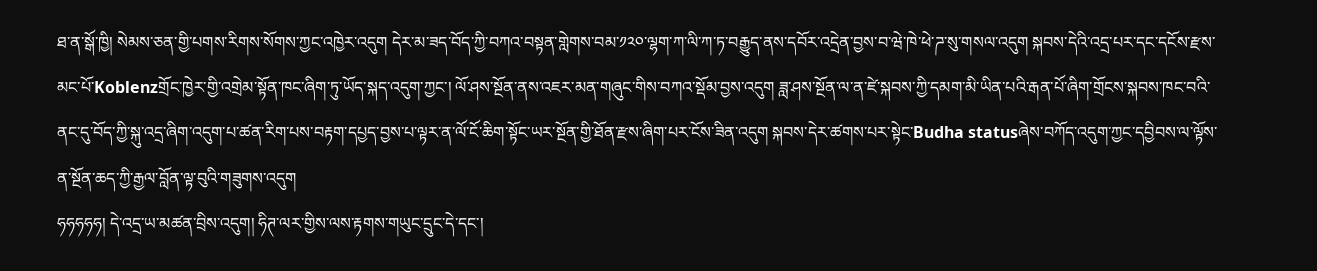ཐ་ན་སྒོ་ཁྱི། སེམས་ཅན་གྱི་པགས་རིགས་སོགས་ཀྱང་འཁྱེར་འདུག དེར་མ་ཟད་བོད་ཀྱི་བཀའ་བསྟན་གླེགས་བམ་༡༢༠་ལྷག་ཀ་ལི་ཀ་ཏ་བརྒྱུད་ནས་དབོར་འདྲེན་བྱས་བ་ཝེ་ཁེ་ཕེ་ཌ་སུ་གསལ་འདུག སྐབས་དེའི་འདྲ་པར་དང་དངོས་རྫས་མང་པོ་Koblenzགྲོང་ཁྱེར་གྱི་འགྲེམ་སྟོན་ཁང་ཞིག་ཏུ་ཡོད་སྐད་འདུག་ཀྱང་། ལོ་ཤས་སྔོན་ནས་འཇར་མན་གཞུང་གིས་བཀའ་སྡོམ་བྱས་འདུག ཟླ་ཤས་སྔོན་ལ་ན་ཛེ་སྐབས་ཀྱི་དམག་མི་ཡིན་པའི་རྒན་པོ་ཞིག་གྲོངས་སྐབས་ཁང་བའི་ནང་དུ་བོད་ཀྱི་སྐུ་འདྲ་ཞིག་འདུག་པ་ཚན་རིག་པས་བརྟག་དཔྱད་བྱས་པ་ལྟར་ན་ལོ་ངོ་ཆིག་སྟོང་ཡར་སྔོན་གྱི་ཐོན་རྫས་ཞིག་པར་ངོས་ཟིན་འདུག སྐབས་དེར་ཚགས་པར་སྟེང་Budha statusཞེས་བཀོད་འདུག་ཀྱང་དབྱིབས་ལ་ལྟོས་ན་སྔོན་ཆད་ཀྱི་རྒྱལ་བློན་ལྟ་བུའི་གཟུགས་འདུག
ཧཧཧཧཧ། དེ་འདྲ་ཡ་མཚན་བྲིས་འདུག། ཧིཊ་ལར་གྱིས་ལས་རྟགས་གཡུང་དྲུང་དེ་དང་།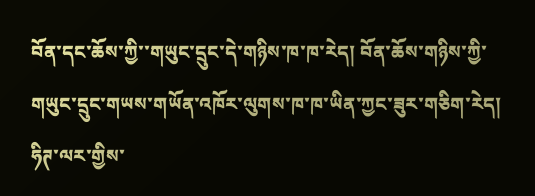བོན་དང་ཆོས་ཀྱི་་གཡུང་དྲུང་དེ་གཉིས་ཁ་ཁ་རེད། བོན་ཆོས་གཉིས་ཀྱི་གཡུང་དྲུང་གཡས་གཡོན་འཁོར་ལུགས་ཁ་ཁ་ཡིན་ཀྱང་ཟུར་གཅིག་རེད། ཧིཊ་ལར་གྱིས་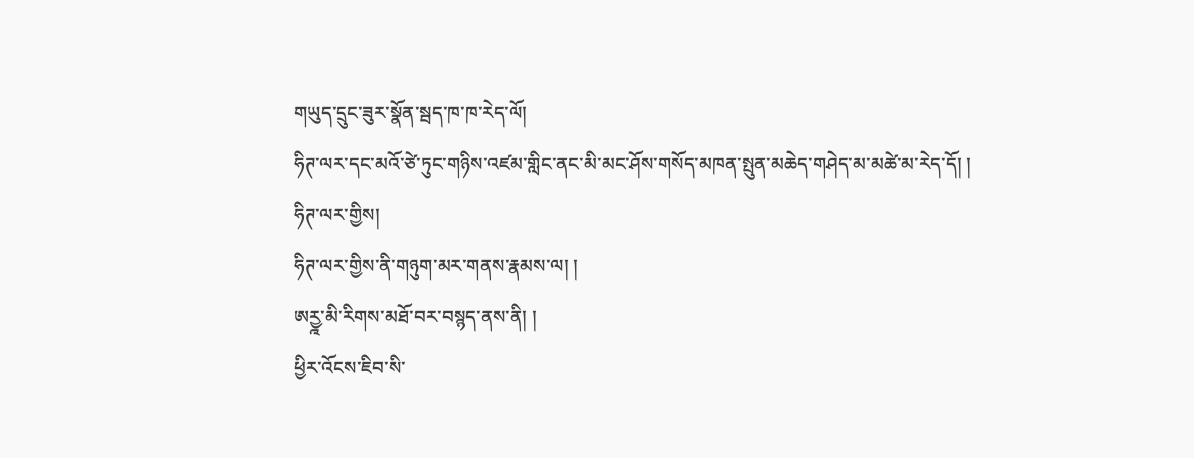གཡུད་དྲུང་ཟུར་སྣོན་སྦད་ཁ་ཁ་རེད་ལོ།
ཧིཊ་ལར་དང་མའོ་ཙེ་ཏུང་གཉིས་འཛམ་གླིང་ནང་མི་མང་ཤོས་གསོད་མཁན་སྤུན་མཆེད་གཤེད་མ་མཚེ་མ་རེད་དོ། །
ཧིཊ་ལར་གྱིས།
ཧིཊ་ལར་གྱིས་ནི་གཉུག་མར་གནས་རྣམས་ལ། །
ཨརྱྰ་མི་རིགས་མཐོ་བར་བསྙད་ནས་ནི། །
ཕྱིར་འོངས་ཇིབ་སི་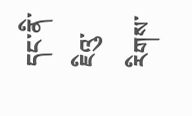དང་ནི་ཇིའུ་རིགས་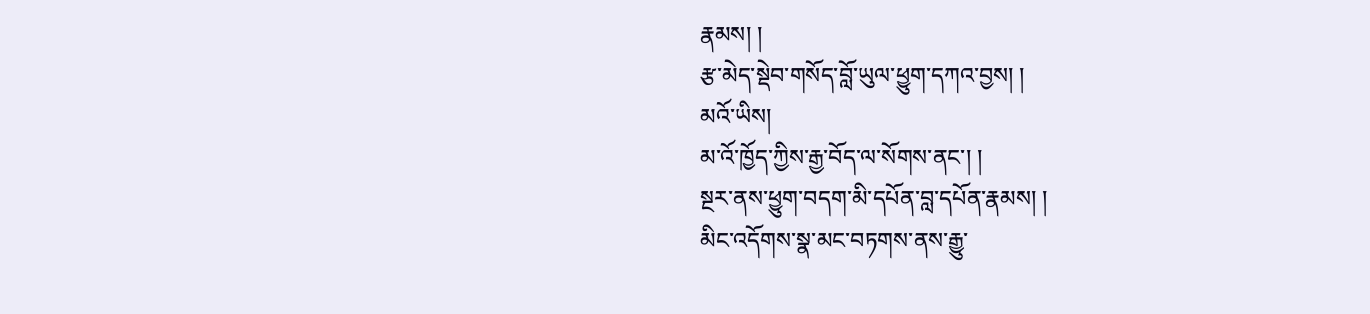རྣམས། །
རྩ་མེད་སྡེབ་གསོད་བློ་ཡུལ་ཕྱུག་དཀའ་བྱས། །
མའོ་ཡིས།
མ་འོ་ཁྱོད་ཀྱིས་རྒྱ་བོད་ལ་སོགས་ནང་། །
སྔར་ནས་ཕྱུག་བདག་མི་དཔོན་བླ་དཔོན་རྣམས། །
མིང་འདོགས་སྣ་མང་བཏགས་ནས་རྒྱུ་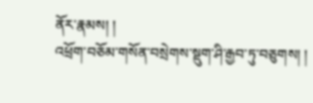ནོར་རྣམས། །
འཕྲོག་བཅོམ་གསོན་བསྲེགས་སྡུག་ཤི་རྒྱབ་ཏུ་བཅུགས། །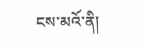ངས་མའོ་ནི།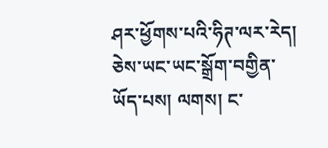ཤར་ཕྱོགས་པའི་ཧིཊ་ལར་རེད། ཅེས་ཡང་ཡང་སྒྲོག་བགྱིན་ཡོད་པས། ལགས། ང་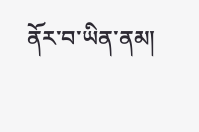ནོར་བ་ཡིན་ནམ།